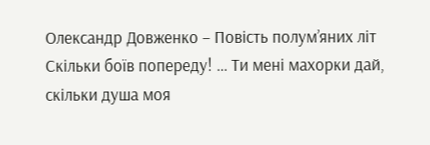Олександр Довженко – Повість полум’яних літ
Скільки боїв попереду! … Ти мені махорки дай, скільки душа моя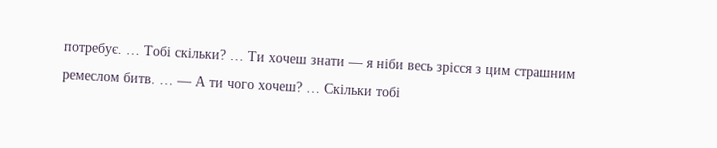потребує. … Тобі скільки? … Ти хочеш знати — я ніби весь зрісся з цим страшним ремеслом битв. … — А ти чого хочеш? … Скільки тобі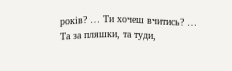років? … Ти хочеш вчитись? … Та за пляшки, та туди,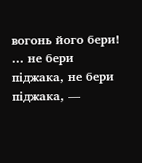вогонь його бери! … не бери піджака, не бери піджака, —